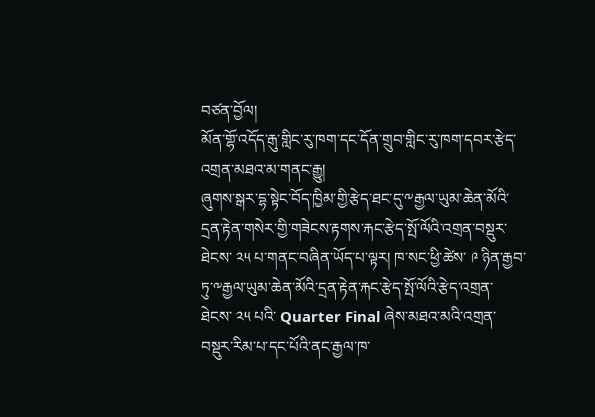བཙན་བྱོལ།
མོན་གྷོ་འདོད་རྒུ་གླིང་རུ་ཁག་དང་དོན་གྲུབ་གླིང་རུ་ཁག་དབར་རྩེད་འགྲན་མཐའ་མ་གནང་རྒྱུ།
ཞུགས་སྒར་དྷ་སྟེང་བོད་ཁྱིམ་གྱི་རྩེད་ཐང་དུ་༸རྒྱལ་ཡུམ་ཆེན་མོའི་དྲན་རྟེན་གསེར་གྱི་གཟེངས་རྟགས་རྐང་རྩེད་སྤོ་ལོའི་འགྲན་བསྡུར་ཐེངས་ ༢༥ པ་གནང་བཞིན་ཡོད་པ་ལྟར། ཁ་སང་ཕྱི་ཚེས་ ༩ ཉིན་རྒྱབ་ཏུ་༸རྒྱལ་ཡུམ་ཆེན་མོའི་དྲན་རྟེན་རྐང་རྩེད་སྤོ་ལོའི་རྩེད་འགྲན་ཐེངས་ ༢༥ པའི་ Quarter Final ཞེས་མཐའ་མའི་འགྲན་བསྡུར་རིམ་པ་དང་པོའི་ནང་རྒྱལ་ཁ་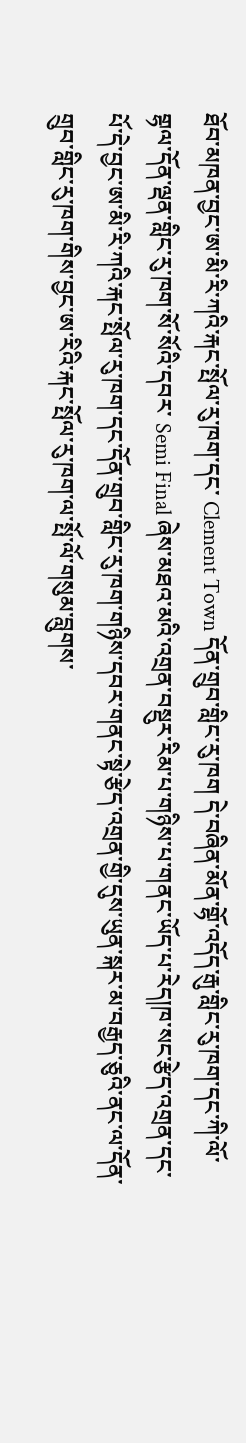ཐོབ་མཁན་བྱང་ཨ་མི་རི་ཀའི་རྐང་སྤོལ་རུ་ཁག་དང་ Clement Town དོན་གྲུབ་གླིང་རུ་ཁག དེ་བཞིན་མོན་གྷོ་འདོད་རྒུ་གླིང་རུ་ཁག་དང་ཀི་ལོ་གྷལ་དོན་ལྡན་གླིང་རུ་ཁག་སོ་སོའི་དབར་ Semi Final ཞེས་མཐའ་མའི་འགྲན་བསྡུར་རིམ་པ་གཉིས་པ་གནང་ཡོད་པ་རེད།ཁ་སང་རྩེད་འགྲན་དང་པོ་དེ་བྱང་ཨ་མི་རི་ཀའི་རྐང་སྤོལ་རུ་ཁག་དང་དོན་གྲུབ་གླིང་རུ་ཁག་གཉིས་དབར་གནང་སྟེ་རྩེད་འགྲན་གྱི་དུས་ཡུན་སྐར་མ་བརྒྱད་ཅུའི་ནང་ལ་དོན་གྲུབ་གླིང་རུ་ཁག་གིས་བྱང་ཨ་རིའི་རྐང་སྤོལ་རུ་ཁག་ལ་སྤོ་ལོ་གསུམ་བླུགས་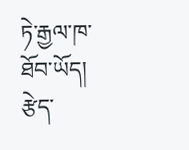ཏེ་རྒྱལ་ཁ་ཐོབ་ཡོད། རྩེད་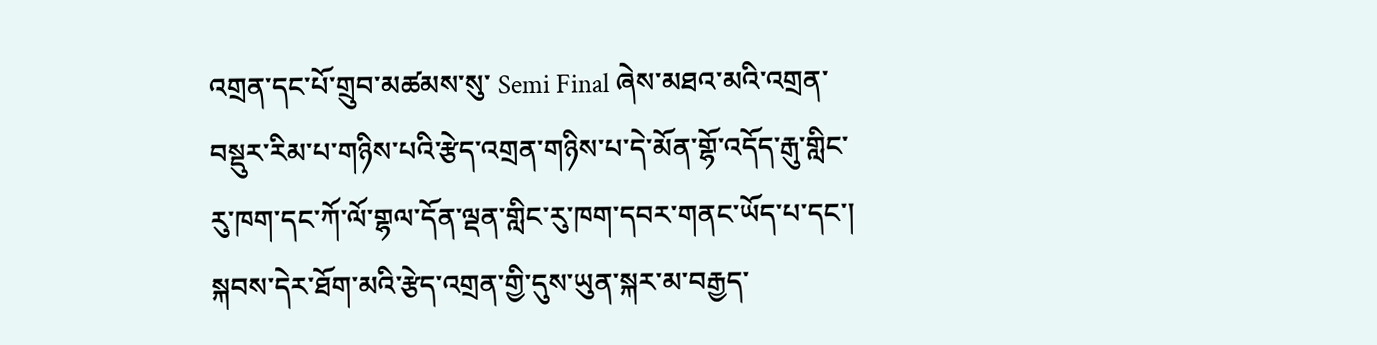འགྲན་དང་པོ་གྲུབ་མཚམས་སུ་ Semi Final ཞེས་མཐའ་མའི་འགྲན་བསྡུར་རིམ་པ་གཉིས་པའི་རྩེད་འགྲན་གཉིས་པ་དེ་མོན་གྷོ་འདོད་རྒུ་གླིང་རུ་ཁག་དང་ཀོ་ལོ་གྷལ་དོན་ལྡན་གླིང་རུ་ཁག་དབར་གནང་ཡོད་པ་དང་། སྐབས་དེར་ཐོག་མའི་རྩེད་འགྲན་གྱི་དུས་ཡུན་སྐར་མ་བརྒྱད་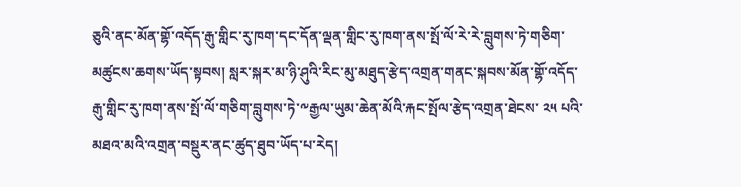ཅུའི་ནང་མོན་གྷོ་འདོད་རྒུ་གླིང་རུ་ཁག་དང་དོན་ལྡན་གླིང་རུ་ཁག་ནས་སྤོ་ལོ་རེ་རེ་བླུགས་ཏེ་གཅིག་མཚུངས་ཆགས་ཡོད་སྟབས། སླར་སྐར་མ་ཉི་ཤུའི་རིང་མུ་མཐུད་རྩེད་འགྲན་གནང་སྐབས་མོན་གྷོ་འདོད་རྒུ་གླིང་རུ་ཁག་ནས་སྤོ་ལོ་གཅིག་བླུགས་ཏེ་༸རྒྱལ་ཡུམ་ཆེན་མོའི་རྐང་སྤོལ་རྩེད་འགྲན་ཐེངས་ ༢༥ པའི་མཐའ་མའི་འགྲན་བསྡུར་ནང་ཚུད་ཐུབ་ཡོད་པ་རེད།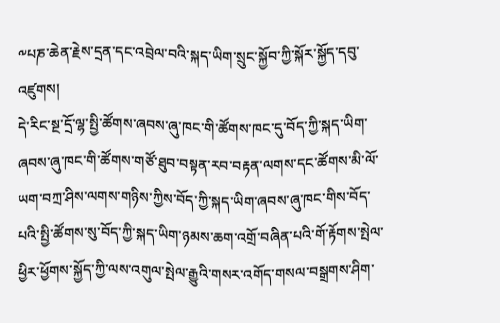༸པཎ་ཆེན་རྗེས་དྲན་དང་འབྲེལ་བའི་སྐད་ཡིག་སྲུང་སྐྱོབ་ཀྱི་སྐོར་སྐྱོད་དབུ་འཛུགས།
དེ་རིང་སྔ་དྲོ་ལྷ་སྤྱི་ཚོགས་ཞབས་ཞུ་ཁང་གི་ཚོགས་ཁང་དུ་བོད་ཀྱི་སྐད་ཡིག་ཞབས་ཞུ་ཁང་གི་ཚོགས་གཙོ་ཐུབ་བསྟན་རབ་བརྟན་ལགས་དང་ཚོགས་མི་ལོ་ཡག་བཀྲ་ཤིས་ལགས་གཉིས་ཀྱིས་བོད་ཀྱི་སྐད་ཡིག་ཞབས་ཞུ་ཁང་གིས་བོད་པའི་སྤྱི་ཚོགས་སུ་བོད་ཀྱི་སྐད་ཡིག་ཉམས་ཆག་འགྲོ་བཞིན་པའི་གོ་རྟོགས་སྤེལ་ཕྱིར་ཕྱོགས་སྐྱོད་ཀྱི་ལས་འགུལ་སྤེལ་རྒྱུའི་གསར་འགོད་གསལ་བསྒྲགས་ཤིག་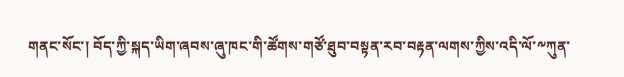གནང་སོང་། བོད་ཀྱི་སྐད་ཡིག་ཞབས་ཞུ་ཁང་གི་ཚོགས་གཙོ་ཐུབ་བསྟན་རབ་བརྟན་ལགས་ཀྱིས་འདི་ལོ་༸ཀུན་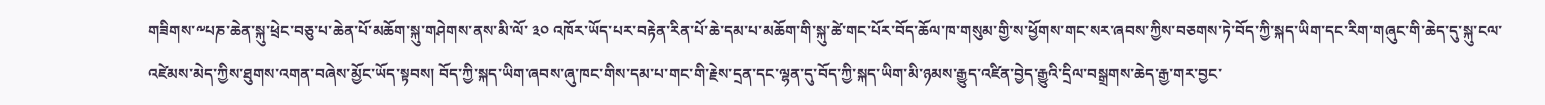གཟིགས་༸པཎ་ཆེན་སྐུ་ཕྲེང་བཅུ་པ་ཆེན་པོ་མཆོག་སྐུ་གཤེགས་ནས་མི་ལོ་ ༣༠ འཁོར་ཡོད་པར་བརྟེན་རིན་པོ་ཆེ་དམ་པ་མཆོག་གི་སྐུ་ཚེ་གང་པོར་བོད་ཆོལ་ཁ་གསུམ་གྱི་ས་ཕྱོགས་གང་སར་ཞབས་ཀྱིས་བཅགས་ཏེ་བོད་ཀྱི་སྐད་ཡིག་དང་རིག་གཞུང་གི་ཆེད་དུ་སྐུ་ངལ་འཛེམས་མེད་ཀྱིས་ཐུགས་འགན་བཞེས་མྱོང་ཡོད་སྟབས། བོད་ཀྱི་སྐད་ཡིག་ཞབས་ཞུ་ཁང་གིས་དམ་པ་གང་གི་རྗེས་དྲན་དང་ལྷན་དུ་བོད་ཀྱི་སྐད་ཡིག་མི་ཉམས་རྒྱུད་འཛིན་བྱེད་རྒྱུའི་དྲིལ་བསྒྲགས་ཆེད་རྒྱ་གར་བྱང་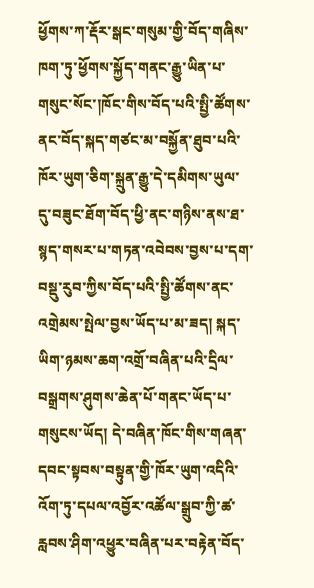ཕྱོགས་ཀ་རྡོར་སྒང་གསུམ་གྱི་བོད་གཞིས་ཁག་ཏུ་ཕྱོགས་སྐྱོད་གནང་རྒྱུ་ཡིན་པ་གསུང་སོང་།ཁོང་གིས་བོད་པའི་སྤྱི་ཚོགས་ནང་བོད་སྐད་གཙང་མ་བསྐྱོན་ཐུབ་པའི་ཁོར་ཡུག་ཅིག་སྐྲུན་རྒྱུ་དེ་དམིགས་ཡུལ་དུ་བཟུང་ཐོག་བོད་ཕྱི་ནང་གཉིས་ནས་ཐ་སྙད་གསར་པ་གཏན་འབེབས་བྱས་པ་དག་བསྡུ་རུབ་ཀྱིས་བོད་པའི་སྤྱི་ཚོགས་ནང་འགྲེམས་སྤེལ་བྱས་ཡོད་པ་མ་ཟད། སྐད་ཡིག་ཉམས་ཆག་འགྲོ་བཞིན་པའི་དྲིལ་བསྒྲགས་ཤུགས་ཆེན་པོ་གནང་ཡོད་པ་གསུངས་ཡོད། དེ་བཞིན་ཁོང་གིས་གཞན་དབང་སྟབས་བསྟུན་གྱི་ཁོར་ཡུག་འདིའི་འོག་ཏུ་དཔལ་འབྱོར་འཚོལ་སྒྲུབ་ཀྱི་ཚ་རླབས་ཤིག་འཕྱུར་བཞིན་པར་བརྟེན་བོད་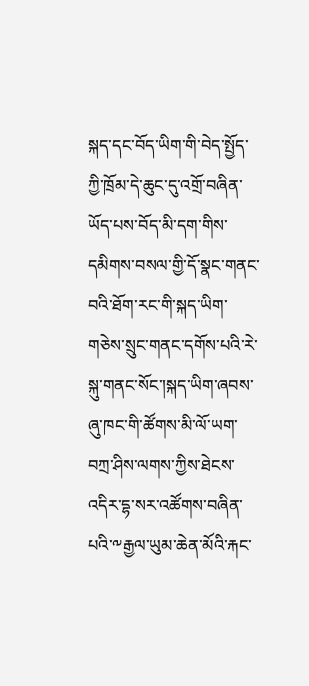སྐད་དང་བོད་ཡིག་གི་བེད་སྤྱོད་ཀྱི་ཁྲོམ་དེ་ཆུང་དུ་འགྲོ་བཞིན་ཡོད་པས་བོད་མི་དག་གིས་དམིགས་བསལ་གྱི་དོ་སྣང་གནང་བའི་ཐོག་རང་གི་སྐད་ཡིག་གཅེས་སྲུང་གནང་དགོས་པའི་རེ་སྐུ་གནང་སོང་།སྐད་ཡིག་ཞབས་ཞུ་ཁང་གི་ཚོགས་མི་ལོ་ཡག་བཀྲ་ཤིས་ལགས་ཀྱིས་ཐེངས་འདིར་དྷ་སར་འཚོགས་བཞིན་པའི་༸རྒྱལ་ཡུམ་ཆེན་མོའི་རྐང་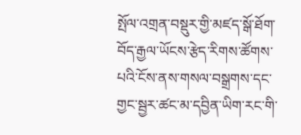སྤོལ་འགྲན་བསྡུར་གྱི་མཛད་སྒོ་ཐོག་བོད་རྒྱལ་ཡོངས་རྩེད་རིགས་ཚོགས་པའི་ངོས་ནས་གསལ་བསྒྲགས་དང་གྱང་སྦྱར་ཚང་མ་དབྱིན་ཡིག་རང་གི་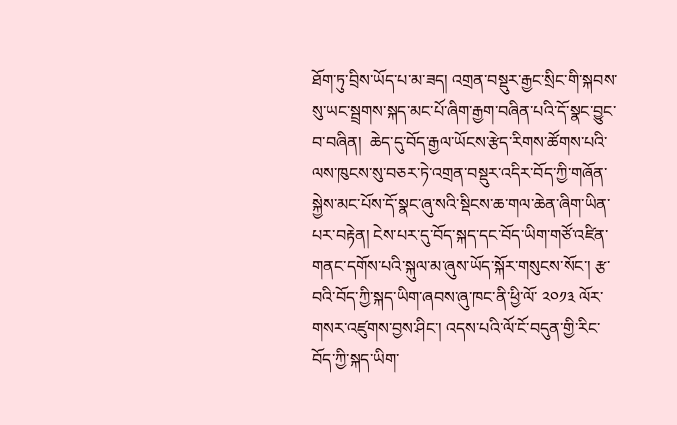ཐོག་ཏུ་བྲིས་ཡོད་པ་མ་ཟད། འགྲན་བསྡུར་རྒྱང་སྲིང་གི་སྐབས་སུ་ཡང་སྦྲགས་སྐད་མང་པོ་ཞིག་རྒྱག་བཞིན་པའི་དོ་སྣང་བྱུང་བ་བཞིན།  ཆེད་དུ་བོད་རྒྱལ་ཡོངས་རྩེད་རིགས་ཚོགས་པའི་ལས་ཁུངས་སུ་བཅར་ཏེ་འགྲན་བསྡུར་འདིར་བོད་ཀྱི་གཞོན་སྐྱེས་མང་པོས་དོ་སྣང་ཞུ་སའི་སྡིངས་ཆ་གལ་ཆེན་ཞིག་ཡིན་པར་བརྟེན། ངེས་པར་དུ་བོད་སྐད་དང་བོད་ཡིག་གཙོ་འཛིན་གནང་དགོས་པའི་སྐུལ་མ་ཞུས་ཡོད་སྐོར་གསུངས་སོང་། རྩ་བའི་བོད་ཀྱི་སྐད་ཡིག་ཞབས་ཞུ་ཁང་ནི་ཕྱི་ལོ་ ༢༠༡༣ ལོར་གསར་འཛུགས་བྱས་ཤིང་། འདས་པའི་ལོ་ངོ་བདུན་གྱི་རིང་བོད་ཀྱི་སྐད་ཡིག་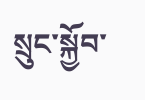སྲུང་སྐྱོབ་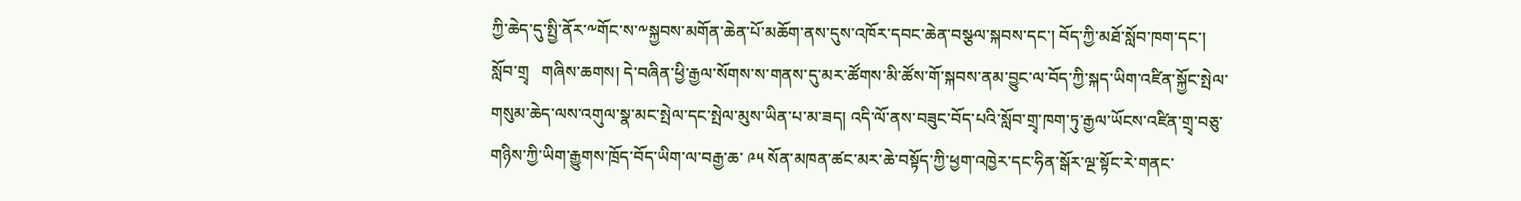ཀྱི་ཆེད་དུ་སྤྱི་ནོར་༸གོང་ས་༸སྐྱབས་མགོན་ཆེན་པོ་མཆོག་ནས་དུས་འཁོར་དབང་ཆེན་བསྩལ་སྐབས་དང་། བོད་ཀྱི་མཐོ་སློབ་ཁག་དང་།  སློབ་གྲྭ   གཞིས་ཆགས། དེ་བཞིན་ཕྱི་རྒྱལ་སོགས་ས་གནས་དུ་མར་ཚོགས་མི་ཚོས་གོ་སྐབས་ནམ་བྱུང་ལ་བོད་ཀྱི་སྐད་ཡིག་འཛིན་སྐྱོང་སྤེལ་གསུམ་ཆེད་ལས་འགུལ་སྣ་མང་སྤེལ་དང་སྤེལ་མུས་ཡིན་པ་མ་ཟད། འདི་ལོ་ནས་བཟུང་བོད་པའི་སློབ་གྲྭ་ཁག་ཏུ་རྒྱལ་ཡོངས་འཛིན་གྲྭ་བཅུ་གཉིས་ཀྱི་ཡིག་རྒྱུགས་ཁྲོད་བོད་ཡིག་ལ་བརྒྱ་ཆ་ ༩༥ སོན་མཁན་ཚང་མར་ཆེ་བསྟོད་ཀྱི་ཕྱག་འཁྱེར་དང་ཧིན་སྒོར་ལྔ་སྟོང་རེ་གནང་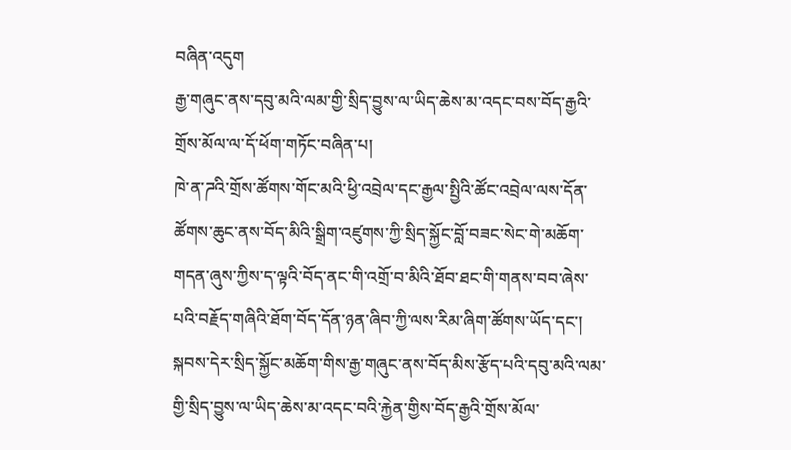བཞིན་འདུག
རྒྱ་གཞུང་ནས་དབུ་མའི་ལམ་གྱི་སྲིད་བྱུས་ལ་ཡིད་ཆེས་མ་འདང་བས་བོད་རྒྱའི་གྲོས་མོལ་ལ་དོ་ཕོག་གཏོང་བཞིན་པ།
ཁེ་ན་ཌའི་གྲོས་ཚོགས་གོང་མའི་ཕྱི་འབྲེལ་དང་རྒྱལ་སྤྱིའི་ཚོང་འབྲེལ་ལས་དོན་ཚོགས་ཆུང་ནས་བོད་མིའི་སྒྲིག་འཛུགས་ཀྱི་སྲིད་སྐྱོང་བློ་བཟང་སེང་གེ་མཆོག་གདན་ཞུས་ཀྱིས་ད་ལྟའི་བོད་ནང་གི་འགྲོ་བ་མིའི་ཐོབ་ཐང་གི་གནས་བབ་ཞེས་པའི་བརྗོད་གཞིའི་ཐོག་བོད་དོན་ཉན་ཞིབ་ཀྱི་ལས་རིམ་ཞིག་ཚོགས་ཡོད་དང་། སྐབས་དེར་སྲིད་སྐྱོང་མཆོག་གིས་རྒྱ་གཞུང་ནས་བོད་མིས་རྩོད་པའི་དབུ་མའི་ལམ་གྱི་སྲིད་བྱུས་ལ་ཡིད་ཆེས་མ་འདང་བའི་རྐྱེན་གྱིས་བོད་རྒྱའི་གྲོས་མོལ་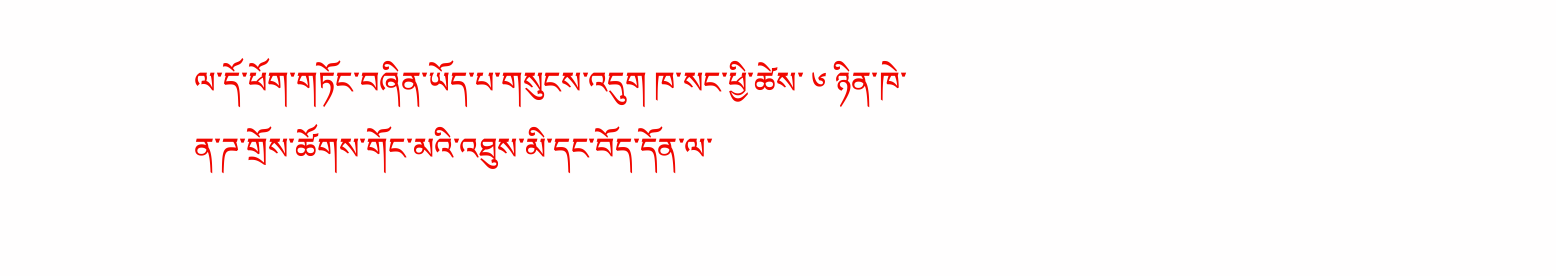ལ་དོ་ཕོག་གཏོང་བཞིན་ཡོད་པ་གསུངས་འདུག ཁ་སང་ཕྱི་ཚེས་ ༦ ཉིན་ཁེ་ན་ཌ་གྲོས་ཚོགས་གོང་མའི་འཐུས་མི་དང་བོད་དོན་ལ་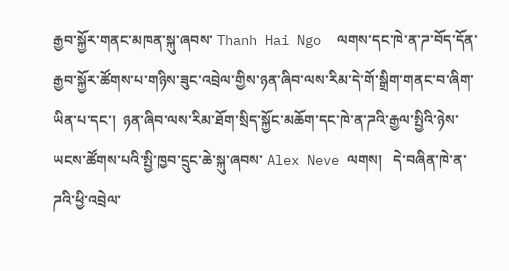རྒྱབ་སྐྱོར་གནང་མཁན་སྐུ་ཞབས་ Thanh Hai Ngo  ལགས་དང་ཁེ་ན་ཌ་བོད་དོན་རྒྱབ་སྐྱོར་ཚོགས་པ་གཉིས་ཟུང་འབྲེལ་གྱིས་ཉན་ཞིབ་ལས་རིམ་དེ་གོ་སྒྲིག་གནང་བ་ཞིག་ཡིན་པ་དང་།  ཉན་ཞིབ་ལས་རིམ་ཐོག་སྲིད་སྐྱོང་མཆོག་དང་ཁེ་ན་ཌའི་རྒྱལ་སྤྱིའི་ཉེས་ཡངས་ཚོགས་པའི་སྤྱི་ཁྱབ་དྲུང་ཆེ་སྐུ་ཞབས་ Alex Neve ལགས།   དེ་བཞིན་ཁེ་ན་ཌའི་ཕྱི་འབྲེལ་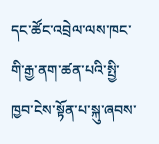དང་ཚོང་འབྲེལ་ལས་ཁང་གི་རྒྱ་ནག་ཚན་པའི་སྤྱི་ཁྱབ་ངེས་སྟོན་པ་སྐུ་ཞབས་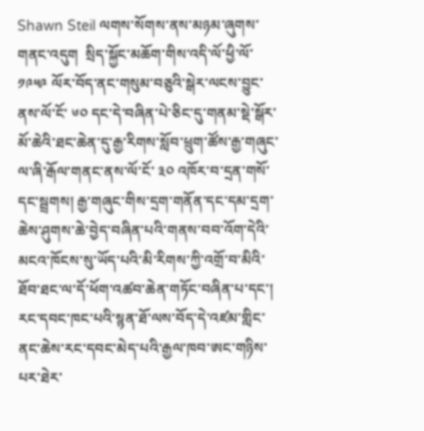Shawn Steil ལགས་སོགས་ནས་མཉམ་ཞུགས་གནང་འདུག  སྲིད་སྐྱོང་མཆོག་གིས་འདི་ལོ་ཕྱི་ལོ་ ༡༩༥༩ ལོར་བོད་ནང་གསུམ་བཅུའི་སྒེར་ལངས་བྱུང་ནས་ལོ་ངོ་ ༦༠ དང་དེ་བཞིན་པེ་ཅིང་དུ་གནམ་སྡེ་སྒོར་མོ་ཆེའི་ཐང་ཆེན་དུ་རྒྱ་རིགས་སློབ་ཕྲུག་ཚོས་རྒྱ་གཞུང་ལ་ཞི་རྒོལ་གནང་ནས་ལོ་ངོ་ ༣༠ འཁོར་བ་དྲན་གསོ་དང་སྦྲགས། རྒྱ་གཞུང་གིས་དྲག་གནོན་དང་དམ་དྲག་ཆེས་ཤུགས་ཆེ་བྱེད་བཞིན་པའི་གནས་བབ་འོག་དེའི་མངའ་ཁོངས་སུ་ཡོད་པའི་མི་རིགས་ཀྱི་འགྲོ་བ་མིའི་ཐོབ་ཐང་ལ་དོ་ཕོག་འཚབ་ཆེན་གཏོང་བཞིན་པ་དང་། རང་དབང་ཁང་པའི་སྙན་ཐོ་ལས་བོད་དེ་འཛམ་གླིང་ནང་ཆེས་རང་དབང་མེད་པའི་རྒྱལ་ཁབ་ཨང་གཉིས་པར་ཐེར་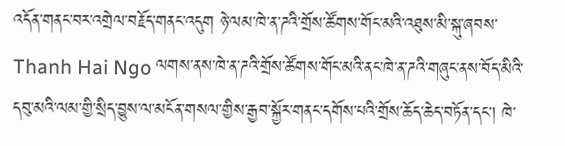འདོན་གནང་བར་འགྲེལ་བརྗོད་གནང་འདུག ཉེ་ལམ་ཁེ་ན་ཌའི་གྲོས་ཚོགས་གོང་མའི་འཐུས་མི་སྐུ་ཞབས་ Thanh Hai Ngo ལགས་ནས་ཁེ་ན་ཌའི་གྲོས་ཚོགས་གོང་མའི་ནང་ཁེ་ན་ཌའི་གཞུང་ནས་བོད་མིའི་དབུ་མའི་ལམ་གྱི་སྲིད་བྱུས་ལ་མངོན་གསལ་གྱིས་རྒྱབ་སྐྱོར་གནང་དགོས་པའི་གྲོས་ཆོད་ཆེད་བཏོན་དང་། ཁེ་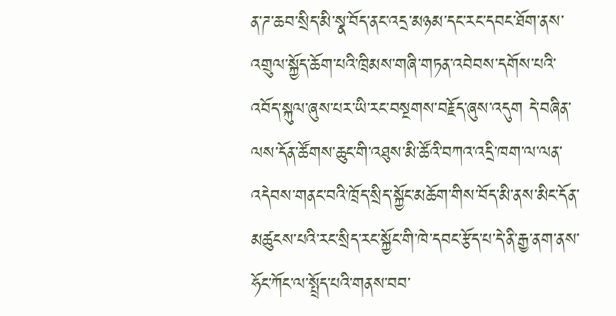ན་ཌ་ཆབ་སྲིད་མི་སྣ་བོད་ནང་འདྲ་མཉམ་དང་རང་དབང་ཐོག་ནས་འགྲུལ་སྐྱོད་ཆོག་པའི་ཁྲིམས་གཞི་གཏན་འབེབས་དགོས་པའི་འབོད་སྐུལ་ཞུས་པར་ཡི་རང་བསྔགས་བརྗོད་ཞུས་འདུག དེ་བཞིན་ལས་དོན་ཚོགས་ཆུང་གི་འཐུས་མི་ཚོའི་བཀའ་འདྲི་ཁག་ལ་ལན་འདེབས་གནང་བའི་ཁྲོད་སྲིད་སྐྱོང་མཆོག་གིས་བོད་མི་ནས་མིང་དོན་མཚུངས་པའི་རང་སྲིད་རང་སྐྱོང་གི་ཁེ་དབང་རྩོད་པ་དེ་ནི་རྒྱ་ནག་ནས་ཧོང་ཀོང་ལ་སྤྲོད་པའི་གནས་བབ་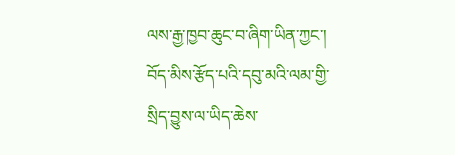ལས་རྒྱ་ཁྱབ་ཆུང་བ་ཞིག་ཡིན་ཀྱང་། བོད་མིས་རྩོད་པའི་དབུ་མའི་ལམ་གྱི་སྲིད་བྱུས་ལ་ཡིད་ཆེས་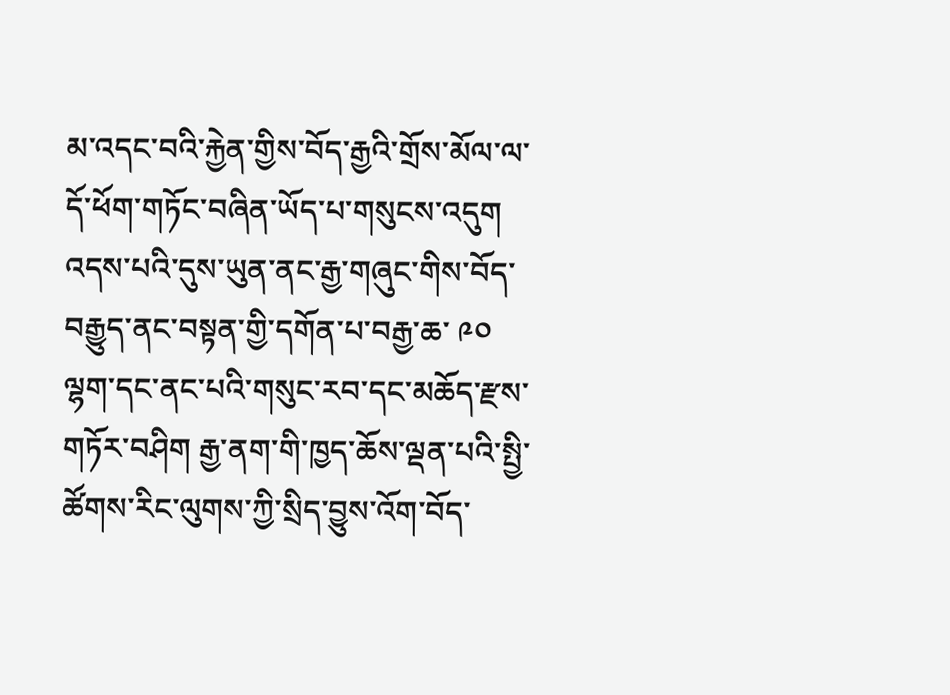མ་འདང་བའི་རྐྱེན་གྱིས་བོད་རྒྱའི་གྲོས་མོལ་ལ་དོ་ཕོག་གཏོང་བཞིན་ཡོད་པ་གསུངས་འདུག འདས་པའི་དུས་ཡུན་ནང་རྒྱ་གཞུང་གིས་བོད་བརྒྱུད་ནང་བསྟན་གྱི་དགོན་པ་བརྒྱ་ཆ་ ༩༠ ལྷག་དང་ནང་པའི་གསུང་རབ་དང་མཆོད་རྫས་གཏོར་བཤིག རྒྱ་ནག་གི་ཁྱད་ཆོས་ལྡན་པའི་སྤྱི་ཚོགས་རིང་ལུགས་ཀྱི་སྲིད་བྱུས་འོག་བོད་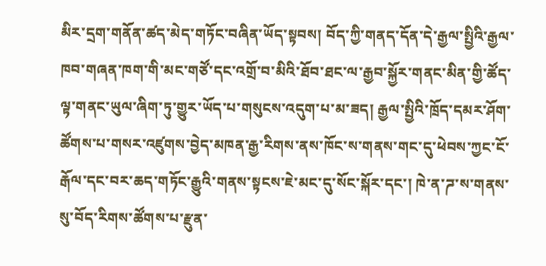མིར་དྲག་གནོན་ཚད་མེད་གཏོང་བཞིན་ཡོད་སྟབས། བོད་ཀྱི་གནད་དོན་དེ་རྒྱལ་སྤྱིའི་རྒྱལ་ཁབ་གཞན་ཁག་གི་མང་གཙོ་དང་འགྲོ་བ་མིའི་ཐོབ་ཐང་ལ་རྒྱབ་སྐྱོར་གནང་མིན་གྱི་ཚོད་ལྟ་གནང་ཡུལ་ཞིག་ཏུ་གྱུར་ཡོད་པ་གསུངས་འདུག་པ་མ་ཟད། རྒྱལ་སྤྱིའི་ཁྲོད་དམར་ཤོག་ཚོགས་པ་གསར་འཛུགས་བྱེད་མཁན་རྒྱ་རིགས་ནས་ཁོང་ས་གནས་གང་དུ་ཕེབས་ཀྱང་ངོ་རྒོལ་དང་བར་ཆད་གཏོང་རྒྱུའི་གནས་སྟངས་ཇེ་མང་དུ་སོང་སྐོར་དང་། ཁེ་ན་ཌ་ས་གནས་སུ་བོད་རིགས་ཚོགས་པ་རྫུན་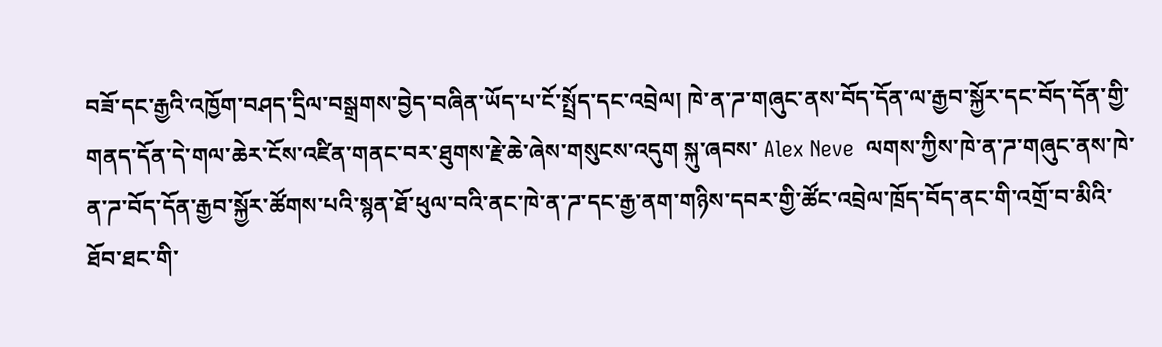བཟོ་དང་རྒྱའི་འཁྱོག་བཤད་དྲིལ་བསྒྲགས་བྱེད་བཞིན་ཡོད་པ་ངོ་སྤྲོད་དང་འབྲེལ། ཁེ་ན་ཌ་གཞུང་ནས་བོད་དོན་ལ་རྒྱབ་སྐྱོར་དང་བོད་དོན་གྱི་གནད་དོན་དེ་གལ་ཆེར་ངོས་འཛིན་གནང་བར་ཐུགས་རྗེ་ཆེ་ཞེས་གསུངས་འདུག སྐུ་ཞབས་ Alex Neve  ལགས་ཀྱིས་ཁེ་ན་ཌ་གཞུང་ནས་ཁེ་ན་ཌ་བོད་དོན་རྒྱབ་སྐྱོར་ཚོགས་པའི་སྙན་ཐོ་ཕུལ་བའི་ནང་ཁེ་ན་ཌ་དང་རྒྱ་ནག་གཉིས་དབར་གྱི་ཚོང་འབྲེལ་ཁྲོད་བོད་ནང་གི་འགྲོ་བ་མིའི་ཐོབ་ཐང་གི་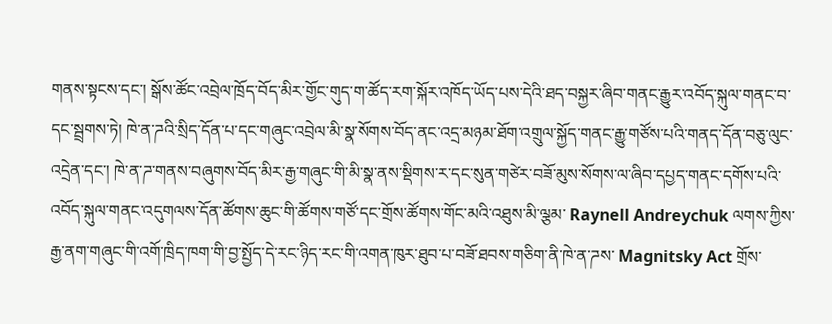གནས་སྟངས་དང་། སྒོས་ཚོང་འབྲེལ་ཁྲོད་བོད་མིར་གྱོང་གུད་ག་ཚོད་རག་སྐོར་འཁོད་ཡོད་པས་དེའི་ཐད་བསྐྱར་ཞིབ་གནང་རྒྱུར་འབོད་སྐུལ་གནང་བ་དང་སྦྲགས་ཏེ། ཁེ་ན་ཌའི་སྲིད་དོན་པ་དང་གཞུང་འབྲེལ་མི་སྣ་སོགས་བོད་ནང་འདྲ་མཉམ་ཐོག་འགྲུལ་སྐྱོད་གནང་རྒྱུ་གཙོས་པའི་གནད་དོན་བཅུ་ལུང་འདྲེན་དང་། ཁེ་ན་ཌ་གནས་བཞུགས་བོད་མིར་རྒྱ་གཞུང་གི་མི་སྣ་ནས་སྡིགས་ར་དང་སུན་གཙེར་བཟོ་མུས་སོགས་ལ་ཞིབ་དཔྱད་གནང་དགོས་པའི་འབོད་སྐུལ་གནང་འདུགལས་དོན་ཚོགས་ཆུང་གི་ཚོགས་གཙོ་དང་གྲོས་ཚོགས་གོང་མའི་འཐུས་མི་ལྕམ་ Raynell Andreychuk ལགས་ཀྱིས་རྒྱ་ནག་གཞུང་གི་འགོ་ཁྲིད་ཁག་གི་བྱ་སྤྱོད་དེ་རང་ཉིད་རང་གི་འགན་ཁུར་ཐུབ་པ་བཟོ་ཐབས་གཅིག་ནི་ཁེ་ན་ཌས་ Magnitsky Act གྲོས་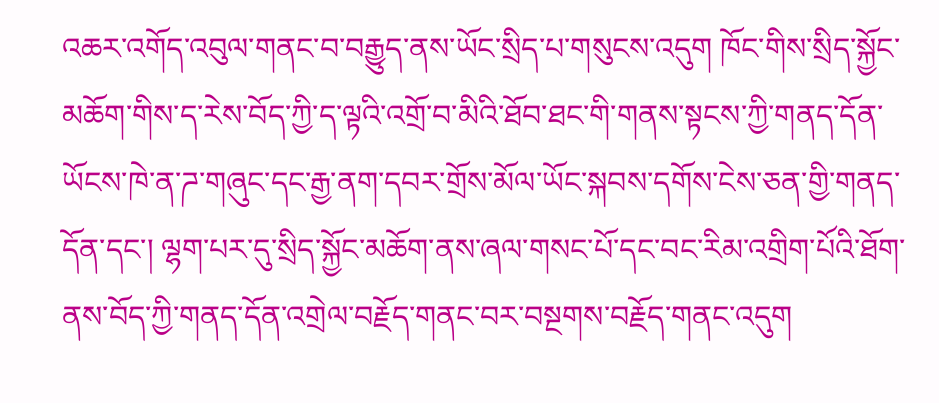འཆར་འགོད་འབུལ་གནང་བ་བརྒྱུད་ནས་ཡོང་སྲིད་པ་གསུངས་འདུག ཁོང་གིས་སྲིད་སྐྱོང་མཆོག་གིས་ད་རེས་བོད་ཀྱི་ད་ལྟའི་འགྲོ་བ་མིའི་ཐོབ་ཐང་གི་གནས་སྟངས་ཀྱི་གནད་དོན་ཡོངས་ཁེ་ན་ཌ་གཞུང་དང་རྒྱ་ནག་དབར་གྲོས་མོལ་ཡོང་སྐབས་དགོས་ངེས་ཅན་གྱི་གནད་དོན་དང་། ལྷག་པར་དུ་སྲིད་སྐྱོང་མཆོག་ནས་ཞལ་གསང་པོ་དང་བང་རིམ་འགྲིག་པོའི་ཐོག་ནས་བོད་ཀྱི་གནད་དོན་འགྲེལ་བརྗོད་གནང་བར་བསྔགས་བརྗོད་གནང་འདུག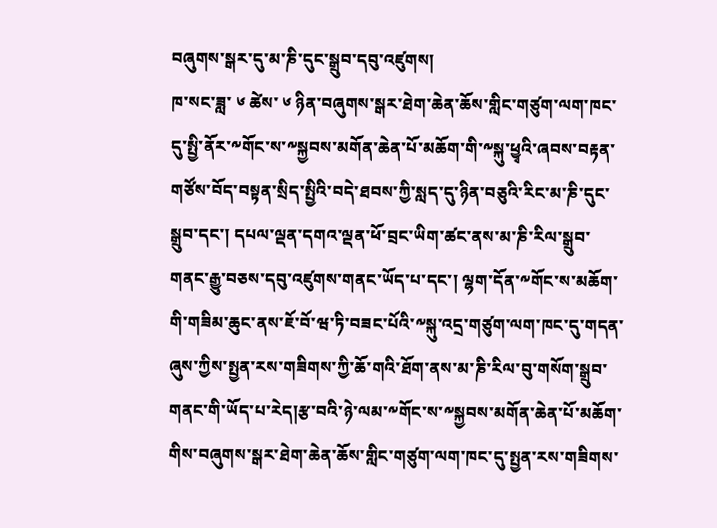བཞུགས་སྒར་དུ་མ་ཎི་དུང་སྒྲུབ་དབུ་འཛུགས།
ཁ་སང་ཟླ་ ༦ ཚེས་ ༦ ཉིན་བཞུགས་སྒར་ཐེག་ཆེན་ཆོས་གླིང་གཙུག་ལག་ཁང་དུ་སྤྱི་ནོར་༸གོང་ས་༸སྐྱབས་མགོན་ཆེན་པོ་མཆོག་གི་༸སྐུ་ཕྱྭའི་ཞབས་བརྟན་གཙོས་བོད་བསྟན་སྲིད་སྤྱིའི་བདེ་ཐབས་ཀྱི་སླད་དུ་ཉིན་བཅུའི་རིང་མ་ཎི་དུང་སྒྲུབ་དང་། དཔལ་ལྡན་དགའ་ལྡན་ཕོ་བྲང་ཡིག་ཚང་ནས་མ་ཎི་རིལ་སྒྲུབ་གནང་རྒྱུ་བཅས་དབུ་འཛུགས་གནང་ཡོད་པ་དང་། ལྷག་དོན་༸གོང་ས་མཆོག་གི་གཟིམ་ཆུང་ནས་ཇོ་བོ་ཝ་ཏི་བཟང་པོའི་༸སྐུ་འདྲ་གཙུག་ལག་ཁང་དུ་གདན་ཞུས་ཀྱིས་སྤྱན་རས་གཟིགས་ཀྱི་ཆོ་གའི་ཐོག་ནས་མ་ཎི་རིལ་བུ་གསོག་སྒྲུབ་གནང་གི་ཡོད་པ་རེད།རྩ་བའི་ཉེ་ལམ་༸གོང་ས་༸སྐྱབས་མགོན་ཆེན་པོ་མཆོག་གིས་བཞུགས་སྒར་ཐེག་ཆེན་ཆོས་གླིང་གཙུག་ལག་ཁང་དུ་སྤྱན་རས་གཟིགས་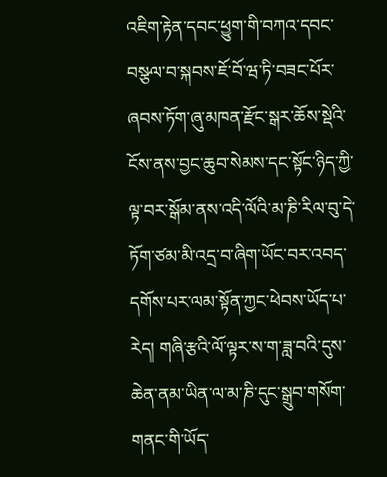འཇིག་རྟེན་དབང་ཕྱུག་གི་བཀའ་དབང་བསྩལ་བ་སྐབས་ཇོ་བོ་ཝ་ཏི་བཟང་པོར་ཞབས་ཏོག་ཞུ་མཁན་རྫོང་སྒར་ཆོས་སྡེའི་ངོས་ནས་བྱང་ཆུབ་སེམས་དང་སྟོང་ཉིད་ཀྱི་ལྟ་བར་སྒོམ་ནས་འདི་ལོའི་མ་ཎི་རིལ་བུ་དེ་ཏོག་ཙམ་མི་འདྲ་བ་ཞིག་ཡོང་བར་འབད་དགོས་པར་ལམ་སྟོན་ཀྱང་ཕེབས་ཡོད་པ་རེད། གཞི་རྩའི་ལོ་ལྟར་ས་ག་ཟླ་བའི་དུས་ཆེན་ནམ་ཡིན་ལ་མ་ཎི་དུང་སྒྲུབ་གསོག་གནང་གི་ཡོད་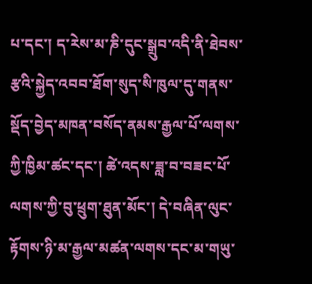པ་དང་། ད་རེས་མ་ཎི་དུང་སྒྲུབ་འདི་ནི་ཐེབས་རྩའི་སྐྱེད་འབབ་ཐོག་སུད་སི་ཁུལ་དུ་གནས་སྡོད་བྱེད་མཁན་བསོད་ནམས་རྒྱལ་པོ་ལགས་ཀྱི་ཁྱིམ་ཚང་དང་། ཚེ་འདས་ཟླ་བ་བཟང་པོ་ལགས་ཀྱི་བུ་ཕྲུག་ཐུན་མོང་། དེ་བཞིན་ལུང་རྟོགས་ཉི་མ་རྒྱལ་མཚན་ལགས་དང་མ་གཡུ་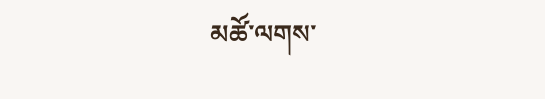མཚོ་ལགས་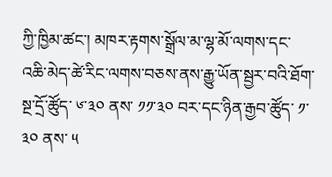ཀྱི་ཁྱིམ་ཚང་། མཁར་རྟགས་སྒྲོལ་མ་ལྷ་མོ་ལགས་དང་འཆི་མེད་ཚེ་རིང་ལགས་བཅས་ནས་རྒྱུ་ཡོན་སྦྱར་བའི་ཐོག་སྔ་དྲོ་ཚོུད་ ༦་༣༠ ནས་ ༡༡་༣༠ བར་དང་ཉིན་རྒྱབ་ཚོུད་ ༡་༣༠ ནས་ ༥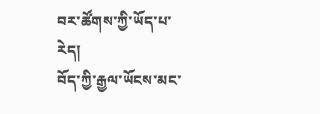བར་ཚོགས་ཀྱི་ཡོད་པ་རེད།
བོད་ཀྱི་རྒྱལ་ཡོངས་མང་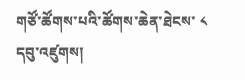གཙོ་ཚོགས་པའི་ཚོགས་ཆེན་ཐེངས་ ༨ དབུ་འཛུགས།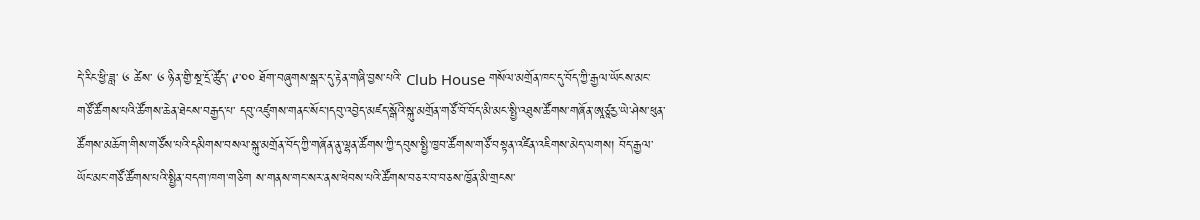དེ་རིང་ཕྱི་ཟླ་ ༦ ཚེས་ ༦ ཉིན་གྱི་སྔ་དྲོ་ཚོུད་ ༩་༠༠ ཐོག་བཞུགས་སྒར་དུ་རྟེན་གཞི་བྱས་པའི་ Club House གསོལ་མགྲོན་ཁང་དུ་བོད་ཀྱི་རྒྱལ་ཡོངས་མང་གཙོ་ཚོགས་པའི་ཚོགས་ཆེན་ཐེངས་བརྒྱད་པ་ དབུ་འཛུགས་གནང་སོང་།དབུ་འབྱེད་མཛད་སྒོའི་སྐུ་མགྲོན་གཙོ་བོ་བོད་མི་མང་སྤྱི་འཐུས་ཚོགས་གཞོན་ཨཱཙཱརྱ་ཡེ་ཤེས་ཕུན་ཚོགས་མཆོག་གིས་གཙོས་པའི་དམིགས་བསལ་སྐུ་མགྲོན་བོད་ཀྱི་གཞོན་ནུ་ལྷན་ཚོགས་ཀྱི་དབུས་སྤྱི་ཁྱབ་ཚོགས་གཙོ་བསྟན་འཛིན་འཇིགས་མེད་ལགས། བོད་རྒྱལ་ཡོང་མང་གཙོ་ཚོགས་པའི་སྤྱིན་བདག་ཁག་གཅིག ས་གནས་གང་སར་ནས་ཕེབས་པའི་ཚོགས་བཅར་བ་བཅས་ཁྱོན་མི་གྲངས་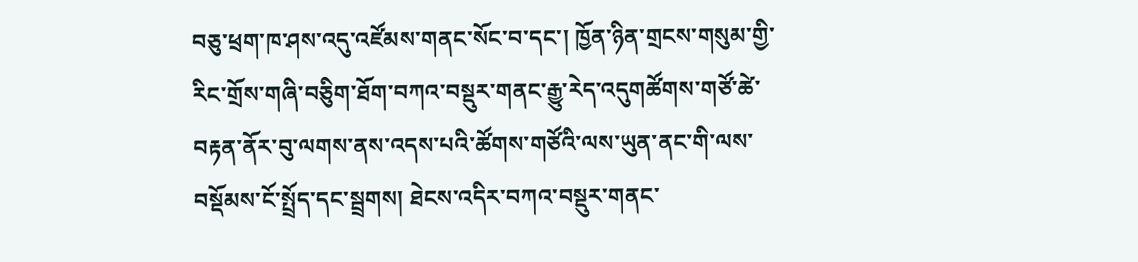བཅུ་ཕྲག་ཁ་ཤས་འདུ་འཛོམས་གནང་སོང་བ་དང་། ཁྱོན་ཉིན་གྲངས་གསུམ་གྱི་རིང་གྲོས་གཞི་བཅིུག་ཐོག་བཀའ་བསྡུར་གནང་རྒྱུ་རེད་འདུགཚོགས་གཙོ་ཚེ་བརྟན་ནོར་བུ་ལགས་ནས་འདས་པའི་ཚོགས་གཙོའི་ལས་ཡུན་ནང་གི་ལས་བསྡོམས་ངོ་སྤྲོད་དང་སྦྲགས། ཐེངས་འདིར་བཀའ་བསྡུར་གནང་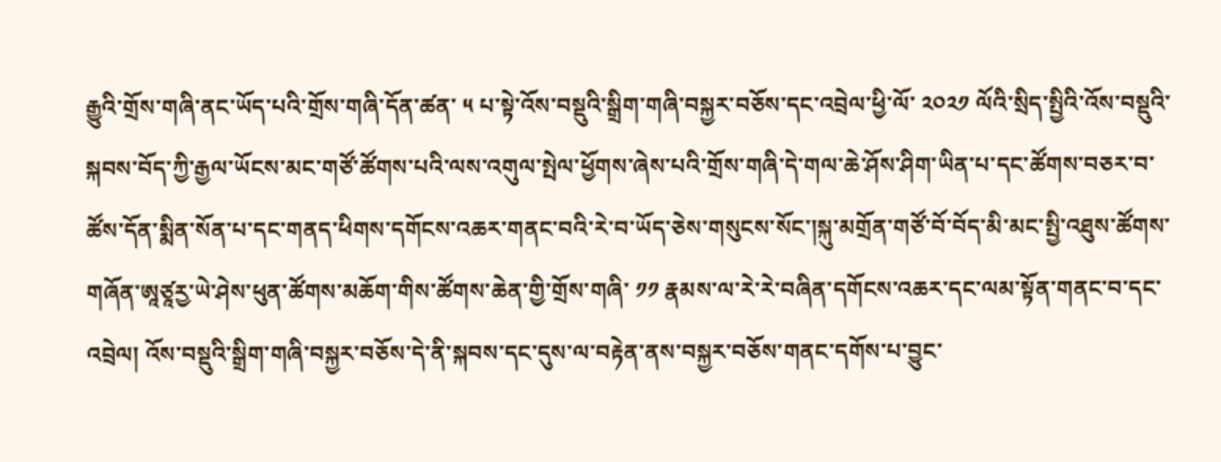རྒྱུའི་གྲོས་གཞི་ནང་ཡོད་པའི་གྲོས་གཞི་དོན་ཚན་ ༥ པ་སྟེ་འོས་བསྡུའི་སྒྲིག་གཞི་བསྐྱར་བཅོས་དང་འབྲེལ་ཕྱི་ལོ་ ༢༠༢༡ ལོའི་སྲིད་སྤྱིའི་འོས་བསྡུའི་སྐབས་བོད་ཀྱི་རྒྱལ་ཡོངས་མང་གཙོ་ཚོགས་པའི་ལས་འགུལ་སྤེལ་ཕྱོགས་ཞེས་པའི་གྲོས་གཞི་དེ་གལ་ཆེ་ཤོས་ཤིག་ཡིན་པ་དང་ཚོགས་བཅར་བ་ཚོས་དོན་སྨིན་སོན་པ་དང་གནད་ཕིགས་དགོངས་འཆར་གནང་བའི་རེ་བ་ཡོད་ཅེས་གསུངས་སོང་།སྐུ་མགྲོན་གཙོ་བོ་བོད་མི་མང་སྤྱི་འཐུས་ཚོགས་གཞོན་ཨཱཙཱརྱ་ཡེ་ཤེས་ཕུན་ཚོགས་མཆོག་གིས་ཚོགས་ཆེན་གྱི་གྲོས་གཞི་ ༡༡ རྣམས་ལ་རེ་རེ་བཞིན་དགོངས་འཆར་དང་ལམ་སྟོན་གནང་བ་དང་འབྲེལ། འོས་བསྡུའི་སྒྲིག་གཞི་བསྐྱར་བཅོས་དེ་ནི་སྐབས་དང་དུས་ལ་བརྟེན་ནས་བསྐྱར་བཅོས་གནང་དགོས་པ་བྱུང་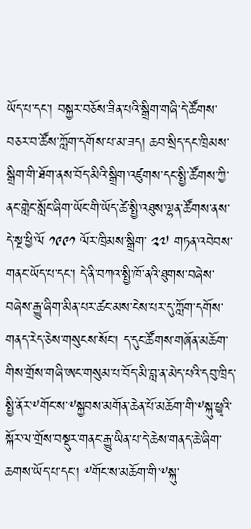ཡོད་པ་དང་། བསྐྱར་བཅོས་ཟིན་པའི་སྒྲིག་གཞི་དེ་ཚོགས་བཅར་བ་ཚོས་ཀློག་དགོས་པ་མ་ཟད། ཆབ་སྲིད་དང་ཁྲིམས་སྒྲིག་གི་ཐོག་ནས་བོད་མིའི་སྒྲིག་འཛུགས་དང་སྤྱི་ཚོགས་ཀྱི་ནང་གླེང་སློང་ཞིག་ཡོང་གི་ཡོད་ཚེ་སྤྱི་འཐུས་ལྷན་ཚོགས་ནས་དེ་སྔ་ཕྱི་ལོ ༡༩༩༡ ལོར་ཁྲིམས་སྒྲིག་ ༢༧ གཏན་འབེབས་གནང་ཡོད་པ་དང་། དེ་ནི་བཀའ་སྤྱི་ཁོ་ནའི་ཐུགས་བཞེས་བཞེས་རྒྱུ་ཞིག་མིན་པར་ཚང་མས་ངེས་པར་དུ་ཀློག་དགོས་གནད་རེད་ཅེས་གསུངས་སོང་། ད་དུང་ཚོགས་གཞོན་མཆོག་གིས་གྲོས་གཞི་ཨང་གསུམ་པ་བོད་མི་བླ་ན་མེད་པའི་དབུ་ཁྲིད་སྤྱི་ནོར་༸གོང་ས་༸སྐྱབས་མགོན་ཆེན་པོ་མཆོག་གི་༸སྐུ་ཕྱྭའི་སྐོར་ལ་གྲོས་བསྡུར་གནང་རྒྱུ་ཡིན་པ་དེ་ཆེས་གནད་ཆེ་ཞིག་ཆགས་ཡོད་པ་དང་། ༸གོང་ས་མཆོག་གི་༸སྐུ་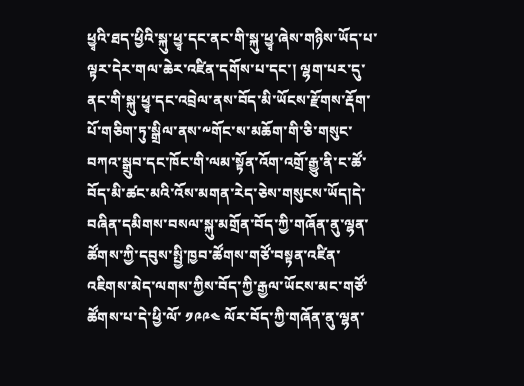ཕྱྭའི་ཐད་ཕྱིའི་སྐུ་ཕྱྭ་དང་ནང་གི་སྐུ་ཕྱྭ་ཞེས་གཉིས་ཡོད་པ་ལྟར་དེར་གལ་ཆེར་འཛིན་དགོས་པ་དང་། ལྷག་པར་དུ་ནང་གི་སྐུ་ཕྱྭ་དང་འབྲེལ་ནས་བོད་མི་ཡོངས་རྫོགས་རྡོག་པོ་གཅིག་ཏུ་སྒྲིལ་ནས་༸གོང་ས་མཆོག་གི་ཅི་གསུང་བཀའ་སྒྲུབ་དང་ཁོང་གི་ལམ་སྟོན་འོག་འགྲོ་རྒྱུ་ནི་ང་ཚོ་བོད་མི་ཚང་མའི་འོས་མགན་རེད་ཅེས་གསུངས་ཡོད།དེ་བཞིན་དམིགས་བསལ་སྐུ་མགྲོན་བོད་ཀྱི་གཞོན་ནུ་ལྷན་ཚོགས་ཀྱི་དབུས་སྤྱི་ཁྱབ་ཚོགས་གཙོ་བསྟན་འཛིན་འཇིགས་མེད་ལགས་ཀྱིས་བོད་ཀྱི་རྒྱལ་ཡོངས་མང་གཙོ་ཚོགས་པ་དེ་ཕྱི་ལོ་ ༡༩༩༤ ལོར་བོད་ཀྱི་གཞོན་ནུ་ལྷན་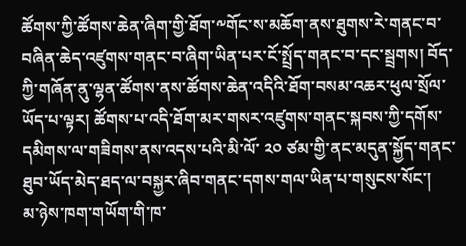ཚོགས་ཀྱི་ཚོགས་ཆེན་ཞིག་གྱི་ཐོག་༸གོང་ས་མཆོག་ནས་ཐུགས་རེ་གནང་བ་བཞིན་ཆེད་འཛུགས་གནང་བ་ཞིག་ཡིན་པར་ངོ་སྤྲོད་གནང་བ་དང་སྦྲགས། བོད་ཀྱི་གཞོན་ནུ་ལྷན་ཚོགས་ནས་ཚོགས་ཆེན་འདིའི་ཐོག་བསམ་འཆར་ཕུལ་སྲོལ་ཡོད་པ་ལྟར། ཚོགས་པ་འདི་ཐོག་མར་གསར་འཛུགས་གནང་སྐབས་ཀྱི་དགོས་དམིགས་ལ་གཟིགས་ནས་འདས་པའི་མི་ལོ་ ༢༠ ཙམ་གྱི་ནང་མདུན་སྐྱོད་གནང་ཐུབ་ཡོད་མེད་ཐད་ལ་བསྐྱར་ཞིབ་གནང་དགས་གལ་ཡིན་པ་གསུངས་སོང་།
མ་ཉེས་ཁག་གཡོག་གི་ཁ་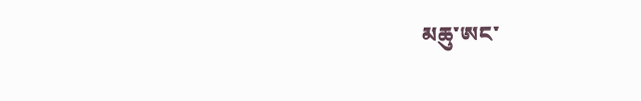མཆུ་ཨང་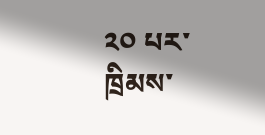༢༠ པར་ཁྲིམས་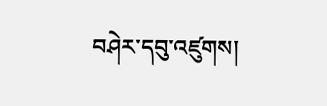བཤེར་དབུ་འཛུགས།